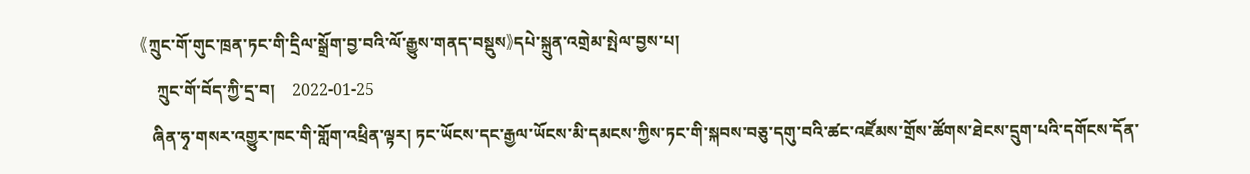《ཀྲུང་གོ་གུང་ཁྲན་ཏང་གི་དྲིལ་སྒྲོག་བྱ་བའི་ལོ་རྒྱུས་གནད་བསྡུས》དཔེ་སྐྲུན་འགྲེམ་སྤེལ་བྱས་པ།
    ཀྲུང་གོ་བོད་ཀྱི་དྲ་བ།    2022-01-25
   ཞིན་ཧྭ་གསར་འགྱུར་ཁང་གི་གློག་འཕྲིན་ལྟར། ཏང་ཡོངས་དང་རྒྱལ་ཡོངས་མི་དམངས་ཀྱིས་ཏང་གི་སྐབས་བཅུ་དགུ་བའི་ཚང་འཛོམས་གྲོས་ཚོགས་ཐེངས་དྲུག་པའི་དགོངས་དོན་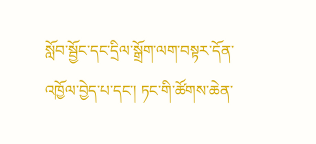སློབ་སྦྱོང་དང་དྲིལ་སྒྲོག་ལག་བསྟར་དོན་འཁྱོལ་བྱེད་པ་དང་། ཏང་གི་ཚོགས་ཆེན་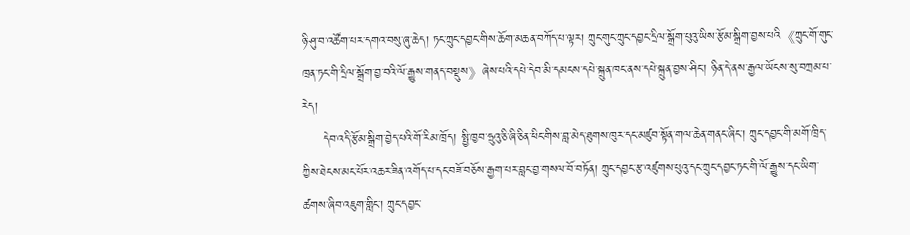ཉི་ཤུ་བ་འཚོག་པར་དགའ་བསུ་ཞུ་ཆེད། ཏང་ཀྲུང་དབྱང་གིས་ཆོག་མཆན་བཀོད་པ་ལྟར། ཀྲུང་གུང་ཀྲུང་དབྱང་དྲིལ་སྒྲོག་པུའུ་ཡིས་རྩོམ་སྒྲིག་བྱས་པའི《ཀྲུང་གོ་གུང་ཁྲན་ཏང་གི་དྲིལ་སྒྲོག་བྱ་བའི་ལོ་རྒྱུས་གནད་བསྡུས》ཞེས་པའི་དཔེ་དེབ་མི་དམངས་དཔེ་སྐྲུན་ཁང་ནས་དཔེ་སྐྲུན་བྱས་ཤིང་། ཉིན་དེ་ནས་རྒྱལ་ཡོངས་སུ་བཀྲམ་པ་རེད།
     དེབ་འདི་རྩོམ་སྒྲིག་བྱེད་པའི་གོ་རིམ་ཁྲོད། སྤྱི་ཁྱབ་ཧྲུའུ་ཅི་ཞི་ཅིན་ཕིང་གིས་བླ་མེད་ཐུགས་ཁུར་དང་མཛུབ་སྟོན་གལ་ཆེན་གནང་ཞིང་། ཀྲུང་དབྱང་གི་མགོ་ཁྲིད་ཀྱིས་ཐེངས་མང་པོར་འཆར་ཟིན་འགོད་པ་དང་བཟོ་བཅོས་རྒྱག་པར་བླང་བྱ་གསལ་བོ་བཏོན། ཀྲུང་དབྱང་རྩ་འཛུགས་པུའུ་དང་ཀྲུང་དབྱང་ཏང་གི་ལོ་རྒྱུས་དང་ཡིག་ཚགས་ཞིབ་འཇུག་གླིང་། ཀྲུང་དབྱང་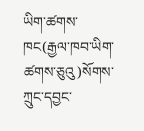ཡིག་ཚགས་ཁང(རྒྱལ་ཁབ་ཡིག་ཚགས་ཅུའུ)སོགས་ཀྲུང་དབྱང་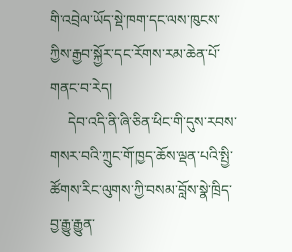གི་འབྲེལ་ཡོད་སྡེ་ཁག་དང་ལས་ཁུངས་ཀྱིས་རྒྱབ་སྐྱོར་དང་རོགས་རམ་ཆེན་པོ་གནང་བ་རེད།
     དེབ་འདི་ནི་ཞི་ཅིན་ཕིང་གི་དུས་རབས་གསར་བའི་ཀྲུང་གོ་ཁྱད་ཆོས་ལྡན་པའི་སྤྱི་ཚོགས་རིང་ལུགས་ཀྱི་བསམ་བློས་སྣེ་ཁྲིད་བྱ་རྒྱུ་རྒྱུན་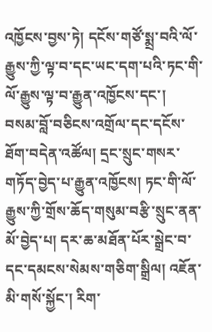འཁྱོངས་བྱས་ཏེ། དངོས་གཙོ་སྨྲ་བའི་ལོ་རྒྱུས་ཀྱི་ལྟ་བ་དང་ཡང་དག་པའི་ཏང་གི་ལོ་རྒྱུས་ལྟ་བ་རྒྱུན་འཁྱོངས་དང་། བསམ་བློ་བཅིངས་འགྲོལ་དང་དངོས་ཐོག་བདེན་འཚོལ། དྲང་སྲུང་གསར་གཏོད་བྱེད་པ་རྒྱུན་འཁྱོངས། ཏང་གི་ལོ་རྒྱུས་ཀྱི་གྲོས་ཆོད་གསུམ་བརྩི་སྲུང་ནན་མོ་བྱེད་པ། དར་ཆ་མཐོན་པོར་སྒྲེང་བ་དང་དམངས་སེམས་གཅིག་སྒྲིལ། འཇོན་མི་གསོ་སྐྱོང་། རིག་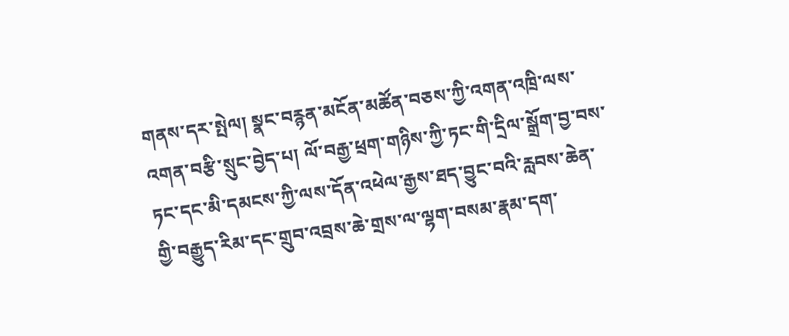གནས་དར་སྤེལ། སྣང་བརྙན་མངོན་མཚོན་བཅས་ཀྱི་འགན་འཁྲི་ལས་འགན་བརྩི་སྲུང་བྱེད་པ། ལོ་བརྒྱ་ཕྲག་གཉིས་ཀྱི་ཏང་གི་དྲིལ་སྒྲོག་བྱ་བས་ཏང་དང་མི་དམངས་ཀྱི་ལས་དོན་འཕེལ་རྒྱས་ཐད་བྱུང་བའི་རླབས་ཆེན་གྱི་བརྒྱུད་རིམ་དང་གྲུབ་འབྲས་ཆེ་གྲས་ལ་ལྷག་བསམ་རྣམ་དག་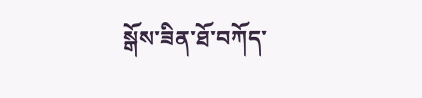སྒོས་ཟིན་ཐོ་བཀོད་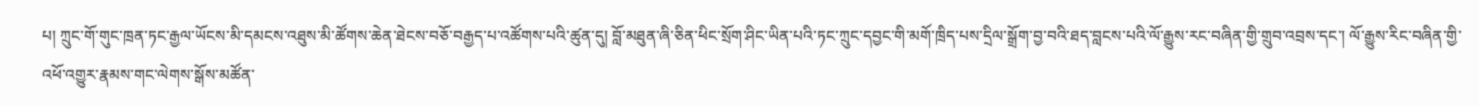པ། ཀྲུང་གོ་གུང་ཁྲན་ཏང་རྒྱལ་ཡོངས་མི་དམངས་འཐུས་མི་ཚོགས་ཆེན་ཐེངས་བཅོ་བརྒྱད་པ་འཚོགས་པའི་ཚུན་དུ། བློ་མཐུན་ཞི་ཅིན་ཕིང་སྲོག་ཤིང་ཡིན་པའི་ཏང་ཀྲུང་དབྱང་གི་མགོ་ཁྲིད་པས་དྲིལ་སྒྲོག་བྱ་བའི་ཐད་བླངས་པའི་ལོ་རྒྱུས་རང་བཞིན་གྱི་གྲུབ་འབྲས་དང་། ལོ་རྒྱུས་རིང་བཞིན་གྱི་འཕོ་འགྱུར་རྣམས་གང་ལེགས་སྒོས་མཚོན་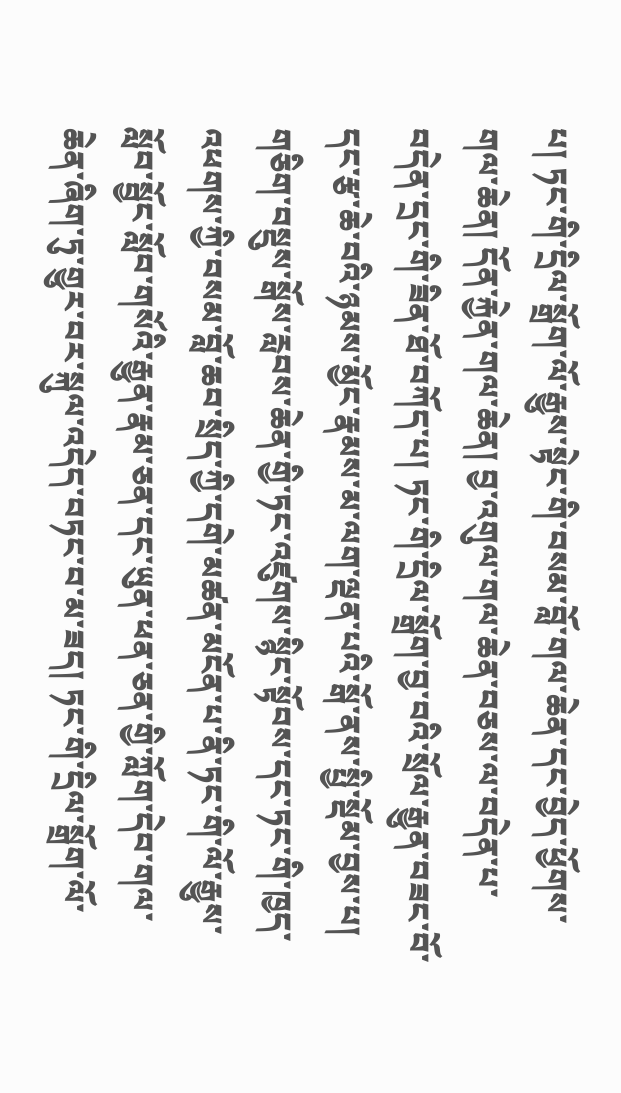པ། ཏང་གི་དྲིལ་སྒྲོག་ལོ་རྒྱུས་སྟེང་གི་བསམ་བློ་གལ་ཆེན་དང་བྱེད་ཕྱོགས་གལ་ཆེན། དོན་རྐྱེན་གལ་ཆེན། བྱ་འགུལ་གལ་ཆེན་བཅས་ལ་བདེན་པ་བདེན་དྲང་གི་ཟིན་ཐོ་བཀོད་པ། ཏང་གི་དྲིལ་སྒྲོག་བྱ་བའི་སྲོལ་རྒྱུན་བཟང་བོ་དང་རྩ་ཆེ་བའི་ཉམས་མྱོང་རྣམས་མ་ལག་ལྡན་པའི་སྒོ་ནས་སྤྱི་སྡོམ་བྱས་པ། གཅིག་བསྡུས་སྒོས་རླབས་ཆེན་གྱི་ཏང་འཛུགས་སྙིང་སྟོབས་དང་ཏང་གི་ཁྱད་འཕགས་ཀྱི་བསམ་བློ་ཆབ་སྲིད་ཀྱི་དགེ་མཚན་མངོན་པ་ནི་ཏང་གི་ལོ་རྒྱུས་སློབ་སྦྱོང་སློབ་གསོའི་རྒྱུན་རྣམ་ཅན་དང་ཡུན་ཕན་ཅན་གྱི་ཀློག་དེབ་གལ་ཆེན་ཞིག་ཏུ་གྱུར་བར་སྐུལ་འདེད་བཏང་བ་མ་ཟད། ཏང་གི་དྲིལ་སྒྲོག་ལོ་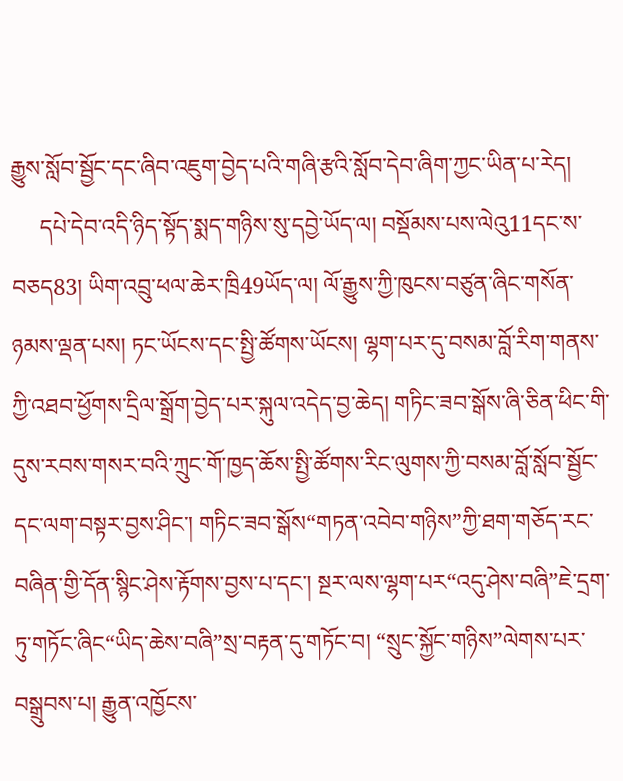རྒྱུས་སློབ་སྦྱོང་དང་ཞིབ་འཇུག་བྱེད་པའི་གཞི་རྩའི་སློབ་དེབ་ཞིག་ཀྱང་ཡིན་པ་རེད།
     དཔེ་དེབ་འདི་ཉིད་སྟོད་སྨད་གཉིས་སུ་དབྱེ་ཡོད་ལ། བསྡོམས་པས་ལེའུ11དང་ས་བཅད83། ཡིག་འབྲུ་ཕལ་ཆེར་ཁྲི49ཡོད་ལ། ལོ་རྒྱུས་ཀྱི་ཁུངས་བཙུན་ཞིང་གསོན་ཉམས་ལྡན་པས། ཏང་ཡོངས་དང་སྤྱི་ཚོགས་ཡོངས། ལྷག་པར་དུ་བསམ་བློ་རིག་གནས་ཀྱི་འཐབ་ཕྱོགས་དྲིལ་སྒྲོག་བྱེད་པར་སྐུལ་འདེད་བྱ་ཆེད། གཏིང་ཟབ་སྒོས་ཞི་ཅིན་ཕིང་གི་དུས་རབས་གསར་བའི་ཀྲུང་གོ་ཁྱད་ཆོས་སྤྱི་ཚོགས་རིང་ལུགས་ཀྱི་བསམ་བློ་སློབ་སྦྱོང་དང་ལག་བསྟར་བྱས་ཤིང་། གཏིང་ཟབ་སྒོས“གཏན་འབེབ་གཉིས”ཀྱི་ཐག་གཅོད་རང་བཞིན་གྱི་དོན་སྙིང་ཤེས་རྟོགས་བྱས་པ་དང་། སྔར་ལས་ལྷག་པར“འདུ་ཤེས་བཞི”ཇེ་དྲག་ཏུ་གཏོང་ཞིང“ཡིད་ཆེས་བཞི”སྲ་བརྟན་དུ་གཏོང་བ། “སྲུང་སྐྱོང་གཉིས”ལེགས་པར་བསྒྲུབས་པ། རྒྱུན་འཁྱོངས་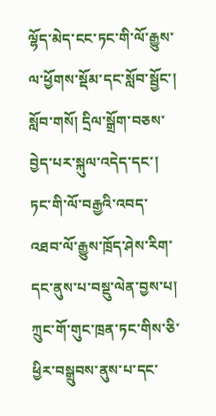ལྷོད་མེད་ངང་ཏང་གི་ལོ་རྒྱུས་ལ་ཕྱོགས་སྡོམ་དང་སློབ་སྦྱོང་། སློབ་གསོ། དྲིལ་སྒྲོག་བཅས་བྱེད་པར་སྐུལ་འདེད་དང་། ཏང་གི་ལོ་བརྒྱའི་འབད་འཐབ་ལོ་རྒྱུས་ཁྲོད་ཤེས་རིག་དང་ནུས་པ་བསྡུ་ལེན་བྱས་པ། ཀྲུང་གོ་གུང་ཁྲན་ཏང་གིས་ཅི་ཕྱིར་བསྒྲུབས་ནུས་པ་དང་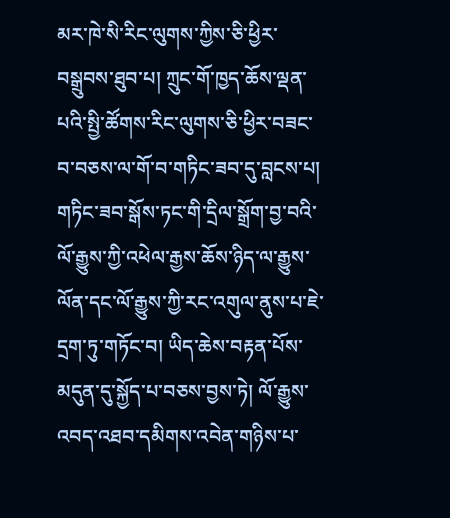མར་ཁེ་སི་རིང་ལུགས་ཀྱིས་ཅི་ཕྱིར་བསྒྲུབས་ཐུབ་པ། ཀྲུང་གོ་ཁྱད་ཆོས་ལྡན་པའི་སྤྱི་ཚོགས་རིང་ལུགས་ཅི་ཕྱིར་བཟང་བ་བཅས་ལ་གོ་བ་གཏིང་ཟབ་དུ་བླངས་པ། གཏིང་ཟབ་སྒོས་ཏང་གི་དྲིལ་སྒྲོག་བྱ་བའི་ལོ་རྒྱུས་ཀྱི་འཕེལ་རྒྱས་ཆོས་ཉིད་ལ་རྒྱུས་ལོན་དང་ལོ་རྒྱུས་ཀྱི་རང་འགུལ་ནུས་པ་ཇེ་དྲག་ཏུ་གཏོང་བ། ཡིད་ཆེས་བརྟན་པོས་མདུན་དུ་སྐྱོད་པ་བཅས་བྱས་ཏེ། ལོ་རྒྱུས་འབད་འཐབ་དམིགས་འབེན་གཉིས་པ་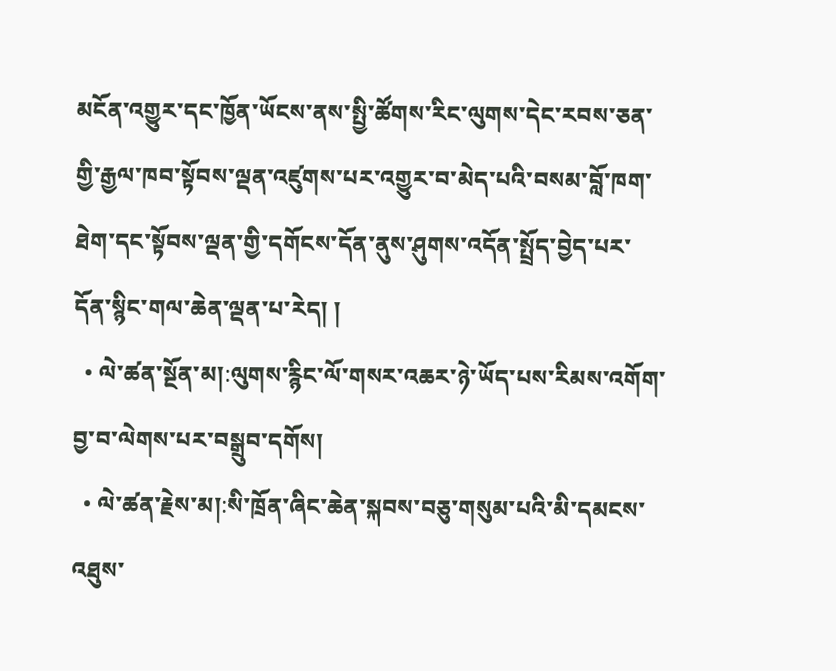མངོན་འགྱུར་དང་ཁྱོན་ཡོངས་ནས་སྤྱི་ཚོགས་རིང་ལུགས་དེང་རབས་ཅན་གྱི་རྒྱལ་ཁབ་སྟོབས་ལྡན་འཛུགས་པར་འགྱུར་བ་མེད་པའི་བསམ་བློ་ཁག་ཐེག་དང་སྟོབས་ལྡན་གྱི་དགོངས་དོན་ནུས་ཤུགས་འདོན་སྤྲོད་བྱེད་པར་དོན་སྙིང་གལ་ཆེན་ལྡན་པ་རེད། །
  • ལེ་ཚན་སྔོན་མ།:ལུགས་རྙིང་ལོ་གསར་འཆར་ཉེ་ཡོད་པས་རིམས་འགོག་བྱ་བ་ལེགས་པར་བསྒྲུབ་དགོས།
  • ལེ་ཚན་རྗེས་མ།:སི་ཁྲོན་ཞིང་ཆེན་སྐབས་བཅུ་གསུམ་པའི་མི་དམངས་འཐུས་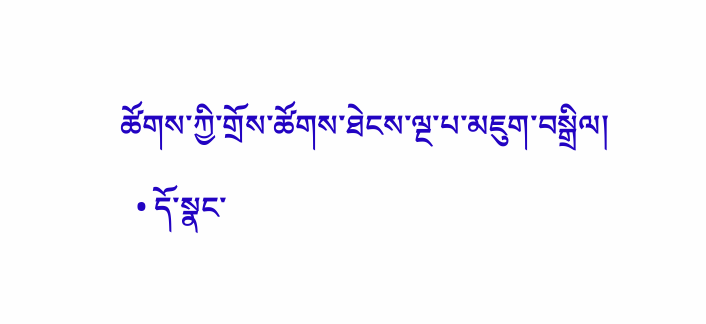ཚོགས་ཀྱི་གྲོས་ཚོགས་ཐེངས་ལྔ་པ་མཇུག་བསྒྲིལ།
  • དོ་སྣང་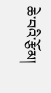ཆེ་བའི་རྩོམ།